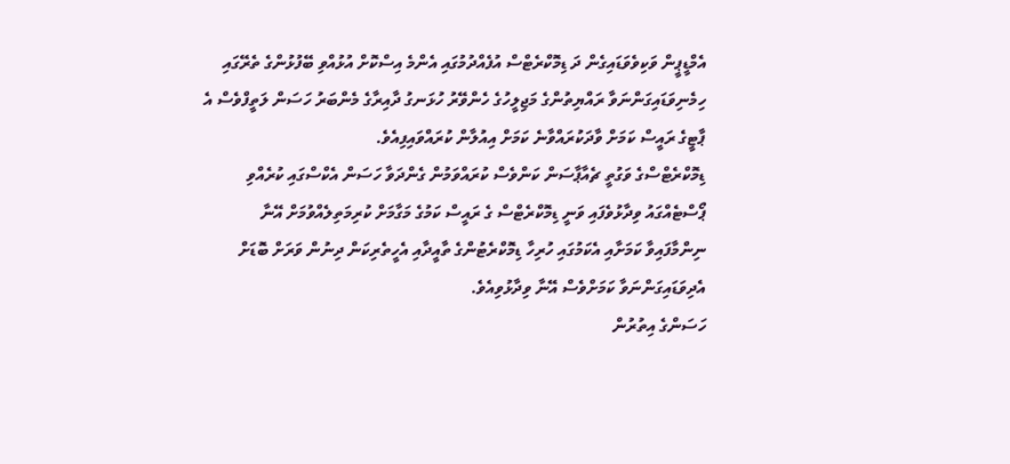އެމްޑީޕީން ވަކިވެވަޑައިގެން ދަ ޑިމޮކްރެޓްސް އުފެއްދުމުގައި އެންމެ އިސްކޮށް އުޅުއްވި ބޭފުޅުންގެ ތެރޭގައި ހިމެނިވަޑައިގަންނަވާ ރައްޔިތުންގެ މަޖިލީހުގެ ހެންވޭރު ހުޅަނގު ދާއިރާގެ މެންބަރު ހަސަން ލަތީފްވެސް އެ ޕާޓީގެ ރައީސް ކަމަށް ވާދަކުރައްވާނެ ކަމަށް އިއުލާން ކުރައްވައިފިއެވެ.
ޑިމޮކްރެޓްސްގެ ވަގުތީ ޗެއާޕާސަން ކަންވެސް ކުރައްވަމުން ގެންދަވާ ހަސަން އެކްސްގައި ކުރެއްވި ޕޯސްޓެއްގައު ވިދާޅުވެފައި ވަނީ ޑިމޮކްރެޓްސް ގެ ރައީސް ކަމުގެ މަގާމަށް ކުރިމަތިލެއްވުމަށް އޭނާ ނިންމާފައިވާ ކަމަށާއި އެކަމުގައި ހުރިހާ ޑިމޮކްރެޓުންގެ ތާއީދާއި އެހީތެރިކަން ދިނުން ވަރަށް ބޮޑަށް އެދިވަޑައިގަންނަވާ ކަމަށްވެސް އޭނާ ވިދާޅުވިއެވެ.
ހަސަންގެ އިތުރުން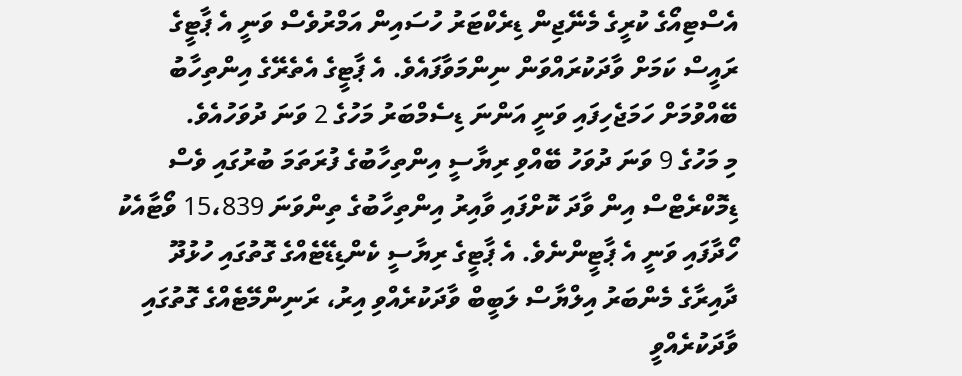އެސްޓިއޯގެ ކުރީގެ މެނޭޖިން ޑިރެކްޓަރު ހުސައިން އަމްރުވެސް ވަނީ އެ ޕާޓީގެ ރައީސް ކަމަށް ވާދަކުރައްވަން ނިންމަވާފައެވެ. އެ ޕާޓީގެ އެތެރޭގެ އިންތިހާބު ބޭއްވުމަށް ހަމަޖެހިފައި ވަނީ އަންނަ ޑިސެމްބަރު މަހުގެ 2 ވަނަ ދުވަހުއެވެ.
މި މަހުގެ 9 ވަނަ ދުވަހު ބޭއްވި ރިޔާސީ އިންތިހާބުގެ ފުރަތަމަ ބުރުގައި ވެސް ޑިމޮކްރެޓްސް އިން ވާދަ ކޮށްފައި ވާއިރު އިންތިހާބުގެ ތިންވަނަ 15،839 ވޯޓާއެކު ހޯދާފައި ވަނީ އެ ޕާޓީންނެވެ. އެ ޕާޓީގެ ރިޔާސީ ކެންޑިޑޭޓެއްގެ ގޮތުގައި ހުޅުދޫ ދާއިރާގެ މެންބަރު އިލްޔާސް ލަބީބް ވާދަކުރެއްވި އިރު، ރަނިންމޭޓެއްގެ ގޮތުގައި ވާދަކުރެއްވީ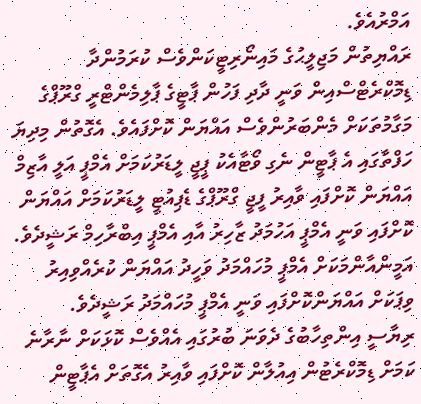އަމްރުއެވެ.
ރައްޔިތުން މަޖިލީޙުގެ މައިނޯރިޓީކަންވެސް ކުރަމުންދާ ޑިމޮކްރެޓްސްއިން ވަނީ ދާދި ފަހުން ޕާޓީގެ ޕާލިމެންޓްރީ ގްރޫޕްގެ މަގާމުތަކަށް މެންބަރުންވެސް އައްޔަން ކޮށްފައެވެ. އެގޮތުން މިދިޔަ ހަފްތާގައި އެ ޕާޓީން ނެގި ވޯޓާއެކު ޕީޖީ ލީޑަރުކަމަށް އެމްޕީ އަލީ އާޒިމް އައްޔަން ކޮށްފައި ވާއިރު ފީޖީ ގްރޫޕްގެ ޑެޕިއުޓީ ލީޑަރުކަމަށް އައްޔަން ކޮށްފައި ވަނީ އެމްޕީ އަހުމަދު ޒާހިރު އާއި އެމްޕީ އިބްރާހިމް ރަޝީދެވެ. އަމީންއާންމަކަށް އެމްޕީ މުހައްމަދު ވަހީދު އައްޔަން ކުރެއްވިއިރު ވިޕަކަށް އައްޔަންކޮށްފައި ވަނީ އެމްޕީ މުހައްމަދު ރަޝީދެވެ.
ރިޔާސީ އިންތިހާބުގެ ދެވަނަ ބުރުގައި އެއްވެސް ކޮޅަކަށް ނާރާނެ ކަމަށް ޑިމޮކްރެޓުން އިއުލާން ކޮށްފައި ވާއިރު އެގޮތަށް އެޕާޓީން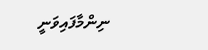ނިންމާފައިވަނީ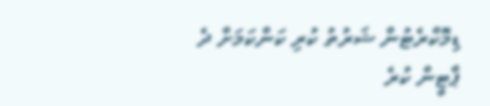ޑިމޮކްރެޓުން ޝަރުތު ކުރި ކަންކަމަށް ދެ ޕާޓީން ކުރެ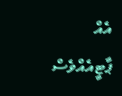އެއް ޕާޓީއެއްވެސް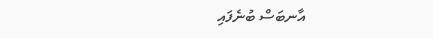އާނބަސް ބުނެފައި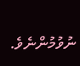ނުވުމުންނެވެ.